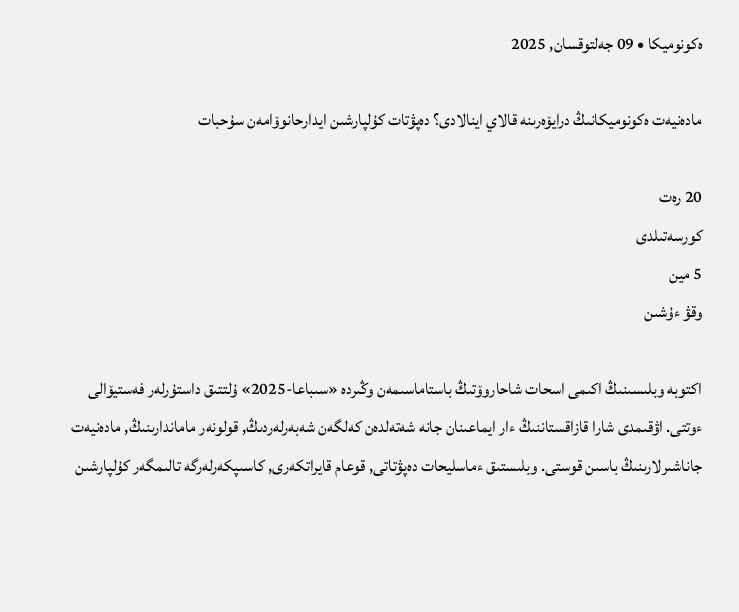ەكونوميكا • 09 جەلتوقسان, 2025

مادەنيەت ەكونوميكانىڭ درايۆەرىنە قالاي اينالادى؟ دەپۋتات كۇلپارشىن ايدارحانوۆامەن سۇحبات

20 رەت
كورسەتىلدى
5 مين
وقۋ ءۇشىن

اكتوبە وبلىسىنىڭ اكىمى اسحات شاحاروۆتىڭ باستاماسىمەن وڭىردە «سىباعا-2025» ۇلتتىق داستۇرلەر فەستيۆالى ءوتتى. اۋقىمدى شارا قازاقستاننىڭ ءار ايماعىنان جانە شەتەلدەن كەلگەن شەبەرلەردىڭ, قولونەر ماماندارىنىڭ, مادەنيەت جاناشىرلارىنىڭ باسىن قوستى. وبلىستىق ءماسليحات دەپۋتاتى, قوعام قايراتكەرى, كاسىپكەرلەرگە تالىمگەر كۇلپارشىن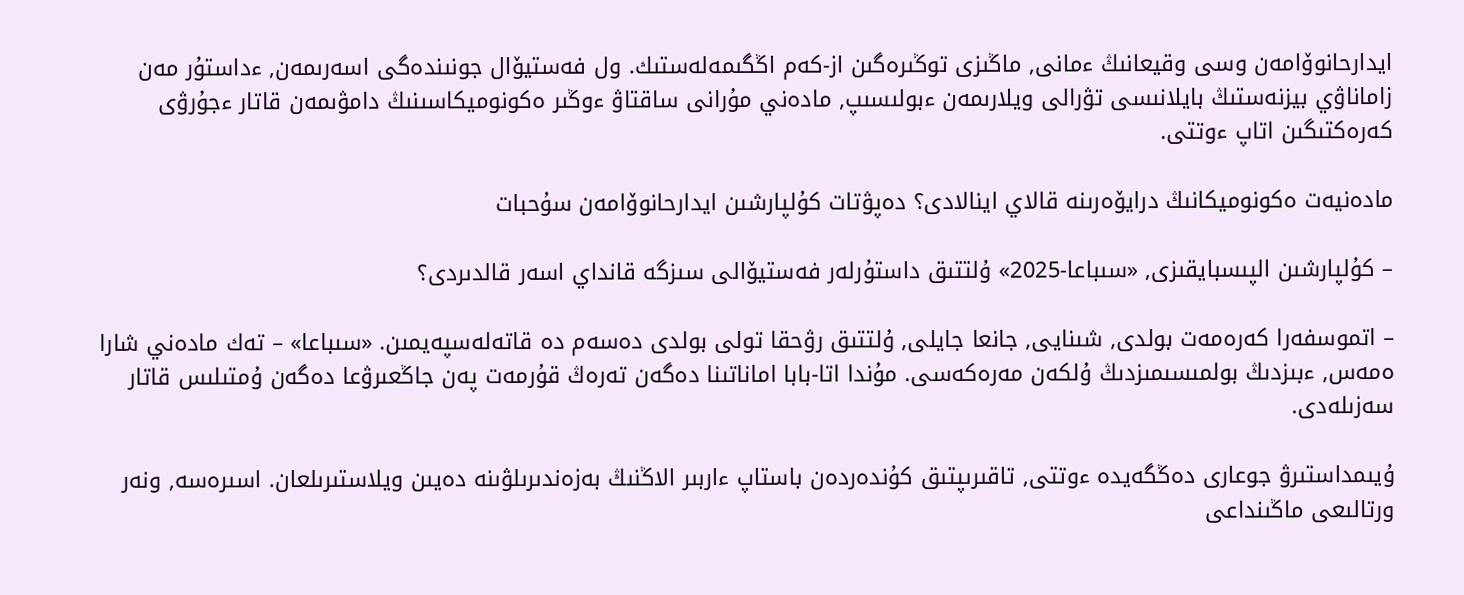ايدارحانوۆامەن وسى وقيعانىڭ ءمانى, ماڭىزى توڭىرەگىن از-كەم اڭگىمەلەستىك. ول فەستيۆال جونىندەگى اسەرىمەن, ءداستۇر مەن زاماناۋي بيزنەستىڭ بايلانىسى تۋرالى ويلارىمەن ءبولىسىپ, مادەني مۇرانى ساقتاۋ ءوڭىر ەكونوميكاسىنىڭ دامۋىمەن قاتار ءجۇرۋى كەرەكتىگىن اتاپ ءوتتى.

مادەنيەت ەكونوميكانىڭ درايۆەرىنە قالاي اينالادى؟ دەپۋتات كۇلپارشىن ايدارحانوۆامەن سۇحبات

– كۇلپارشىن الپىسبايقىزى, «سىباعا-2025» ۇلتتىق داستۇرلەر فەستيۆالى سىزگە قانداي اسەر قالدىردى؟

– اتموسفەرا كەرەمەت بولدى, شىنايى, جانعا جايلى, ۇلتتىق رۋحقا تولى بولدى دەسەم دە قاتەلەسپەيمىن. «سىباعا» – تەك مادەني شارا ەمەس, ءبىزدىڭ بولمىسىمىزدىڭ ۇلكەن مەرەكەسى. مۇندا اتا-بابا اماناتىنا دەگەن تەرەڭ قۇرمەت پەن جاڭعىرۋعا دەگەن ۇمتىلىس قاتار سەزىلەدى.

ۇيىمداستىرۋ جوعارى دەڭگەيدە ءوتتى, تاقىرىپتىق كۇندەردەن باستاپ ءاربىر الاڭنىڭ بەزەندىرىلۋىنە دەيىن ويلاستىرىلعان. اسىرەسە, ونەر ورتالىعى ماڭىنداعى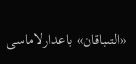«التىباقان» باعدارلاماسى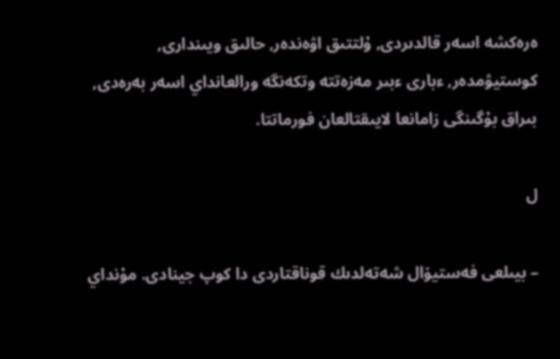ەرەكشە اسەر قالدىردى, ۇلتتىق اۋەندەر, حالىق ويىندارى, كوستيۋمدەر, ءبارى ءبىر مەزەتتە وتكەنگە ورالعانداي اسەر بەرەدى, بىراق بۇگىنگى زامانعا لايىقتالعان فورماتتا.

ل

– بيىلعى فەستيۆال شەتەلدىك قوناقتاردى دا كوپ جينادى. مۇنداي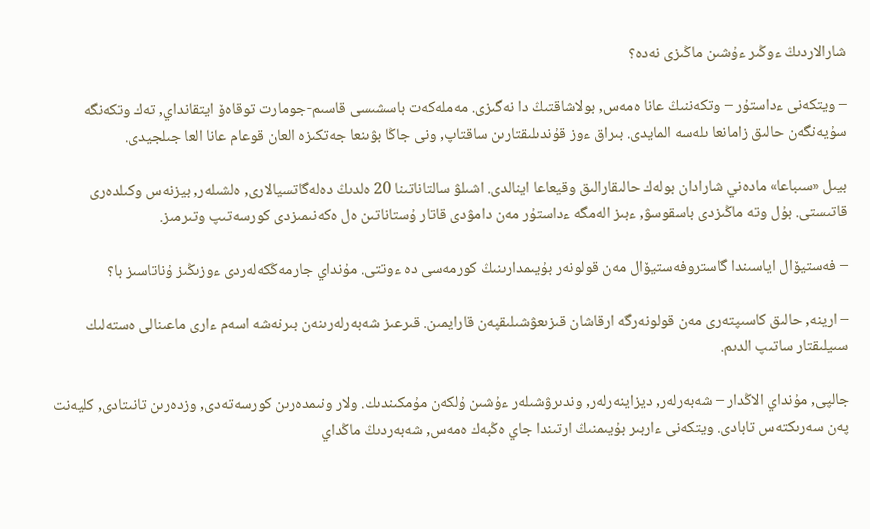شارالاردىڭ ءوڭىر ءۇشىن ماڭىزى نەدە؟

– ويتكەنى ءداستۇر – وتكەننىڭ عانا ەمەس, بولاشاقتىڭ دا نەگىزى. مەملەكەت باسشىسى قاسىم-جومارت توقاەۆ ايتقانداي, تەك وتكەنگە سۇيەنگەن حالىق زامانعا ىلەسە المايدى. بىراق ءوز قۇندىلىقتارىن ساقتاپ, ونى جاڭا بۋىنعا جەتكىزە العان قوعام عانا العا جىلجيدى.

بيىل «سىباعا» مادەني شارادان بولەك حالىقارالىق وقيعاعا اينالدى. اشىلۋ سالتاناتىنا 20 ەلدىڭ دەلەگاتسيالارى, ەلشىلەر, بيزنەس وكىلدەرى قاتىستى. بۇل وتە ماڭىزدى باسقوسۋ, ءبىز الەمگە ءداستۇر مەن دامۋدى قاتار ۇستاناتىن ەل ەكەنىمىزدى كورسەتىپ وتىرمىز.

– فەستيۆال اياسىندا گاستروفەستيۆال مەن قولونەر بۇيىمدارىنىڭ كورمەسى دە ءوتتى. مۇنداي جارمەڭكەلەردى ءوزىڭىز ۇناتاسىز با؟

– ارينە, حالىق كاسىپتەرى مەن قولونەرگە ارقاشان قىزىعۋشىلىقپەن قارايمىن. قىرعىز شەبەرلەرىنەن بىرنەشە اسەم ءارى ماعىنالى ەستەلىك سىيلىقتار ساتىپ الدىم.

جالپى, مۇنداي الاڭدار – شەبەرلەر, ديزاينەرلەر, وندىرۋشىلەر ءۇشىن ۇلكەن مۇمكىندىك. ولار ونىمدەرىن كورسەتەدى, وزدەرىن تانىتادى, كليەنت پەن سەرىكتەس تابادى. ويتكەنى ءاربىر بۇيىمنىڭ ارتىندا جاي ەڭبەك ەمەس, شەبەردىڭ ماڭداي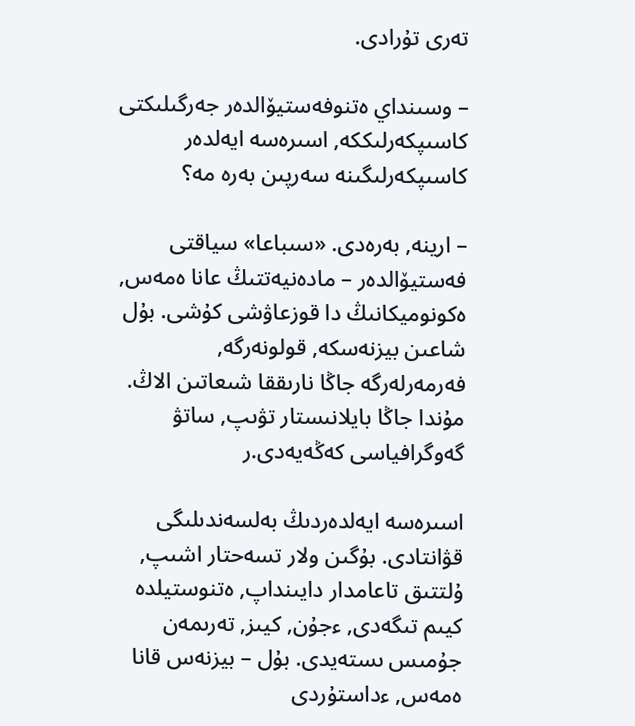تەرى تۇرادى.

– وسىنداي ەتنوفەستيۆالدەر جەرگىلىكتى كاسىپكەرلىككە, اسىرەسە ايەلدەر كاسىپكەرلىگىنە سەرپىن بەرە مە؟

– ارينە, بەرەدى. «سىباعا» سياقتى فەستيۆالدەر – مادەنيەتتىڭ عانا ەمەس, ەكونوميكانىڭ دا قوزعاۋشى كۇشى. بۇل شاعىن بيزنەسكە, قولونەرگە, فەرمەرلەرگە جاڭا نارىققا شىعاتىن الاڭ. مۇندا جاڭا بايلانىستار تۋىپ, ساتۋ گەوگرافياسى كەڭەيەدى.ر

اسىرەسە ايەلدەردىڭ بەلسەندىلىگى قۋانتادى. بۇگىن ولار تسەحتار اشىپ, ۇلتتىق تاعامدار دايىنداپ, ەتنوستيلدە كيىم تىگەدى, ءجۇن, كيىز, تەرىمەن جۇمىس ىستەيدى. بۇل – بيزنەس قانا ەمەس, ءداستۇردى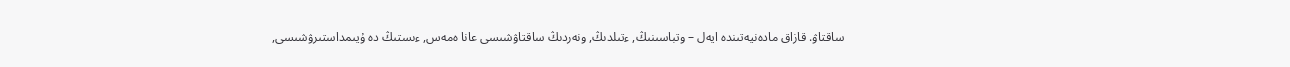ساقتاۋ. قازاق مادەنيەتىندە ايەل – وتباسىنىڭ, ءتىلدىڭ, ونەردىڭ ساقتاۋشىسى عانا ەمەس, ءىستىڭ دە ۇيىمداستىرۋشىسى,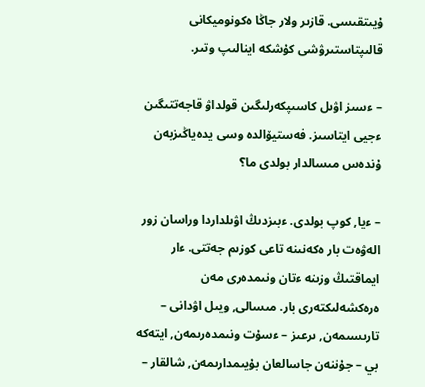ۇيىتقىسى. قازىر ولار جاڭا ەكونوميكانى قالىپتاستىرۋشى كۇشكە اينالىپ وتىر.

– ءسىز اۋىل كاسىپكەرلىگىن قولداۋ قاجەتتىگىن ءجيى ايتاسىز. فەستيۆالدە وسى يدەياڭىزبەن ۇندەس مىسالدار بولدى ما؟

– ءيا, كوپ بولدى. ءبىزدىڭ اۋىلداردا وراسان زور الەۋەت بار ەكەنىنە تاعى كوزىم جەتتى. ءار ايماقتىڭ وزىنە ءتان ونىمدەرى مەن ەرەكشەلىكتەرى بار. مىسالى, ويىل اۋدانى – تارىسىمەن, ىرعىز – ءسۇت ونىمدەرىمەن, ايتەكە بي – جۇننەن جاسالعان بۇيىمدارىمەن, شالقار –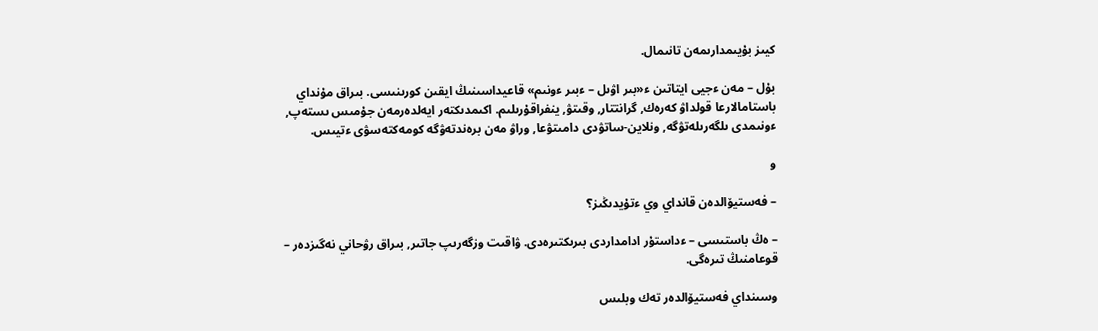كيىز بۇيىمدارىمەن تانىمال.

بۇل – مەن ءجيى ايتاتىن ء«بىر اۋىل – ءبىر ءونىم» قاعيداسىنىڭ ايقىن كورىنىسى. بىراق مۇنداي باستامالارعا قولداۋ كەرەك, گرانتتار, وقىتۋ, ينفراقۇرىلىم. اكىمدىكتەر ايەلدەرمەن جۇمىس ىستەپ, ءونىمدى ىلگەرىلەتۋگە, ونلاين-ساتۋدى دامىتۋعا, وراۋ مەن برەندتەۋگە كومەكتەسۋى ءتيىس.

و

– فەستيۆالدەن قانداي وي ءتۇيدىڭىز؟

– ەڭ باستىسى – ءداستۇر ادامداردى بىرىكتىرەدى. ۋاقىت وزگەرىپ جاتىر, بىراق رۋحاني نەگىزدەر – قوعامنىڭ تىرەگى.

وسىنداي فەستيۆالدەر تەك وبلىس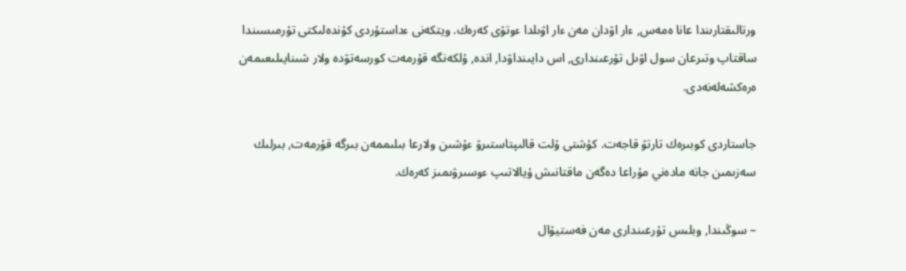ورتالىقتارىندا عانا ەمەس, ءار اۋدان مەن ءار اۋىلدا ءوتۋى كەرەك. ويتكەنى ءداستۇردى كۇندەلىكتى تۇرمىسىندا ساقتاپ وتىرعان سول اۋىل تۇرعىندارى, اس دايىنداۋدا, اندە, ۇلكەنگە قۇرمەت كورسەتۋدە ولار شىنايىلىعىمەن ەرەكشەلەنەدى.

جاستاردى كوبىرەك تارتۋ قاجەت. كۇشتى ۇلت قالىپتاستىرۋ ءۇشىن ولارعا بىلىممەن بىرگە قۇرمەت, بىرلىك سەزىمىن جانە مادەني مۇراعا دەگەن ماقتانىش ۇيالاتىپ ءوسىرۋىمىز كەرەك.

– سوڭىندا, وبلىس تۇرعىندارى مەن فەستيۆال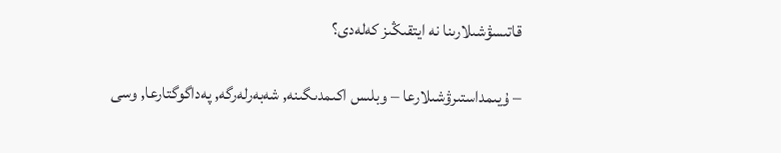قاتىسۋشىلارىنا نە ايتقىڭىز كەلەدى؟

– ۇيىمداستىرۋشىلارعا – وبلىس اكىمدىگىنە, شەبەرلەرگە, پەداگوگتارعا, وسى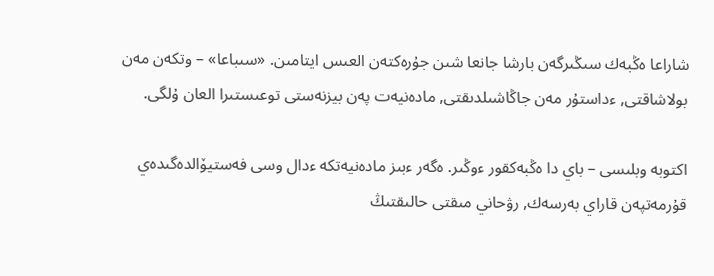شاراعا ەڭبەك سىڭىرگەن بارشا جانعا شىن جۇرەكتەن العىس ايتامىن. «سىباعا» – وتكەن مەن بولاشاقتى, ءداستۇر مەن جاڭاشىلدىقتى, مادەنيەت پەن بيزنەستى توعىستىرا العان ۇلگى.

اكتوبە وبلىسى – باي دا ەڭبەكقور ءوڭىر. ەگەر ءبىز مادەنيەتكە ءدال وسى فەستيۆالدەگىدەي قۇرمەتپەن قاراي بەرسەك, رۋحاني مىقتى حالىقتىڭ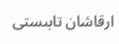ارقاشان تابىستى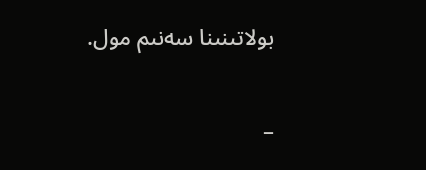بولاتىنىنا سەنىم مول.

–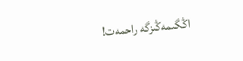اڭگىمەڭىزگە راحمەت!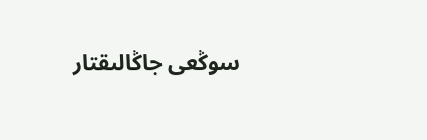سوڭعى جاڭالىقتار